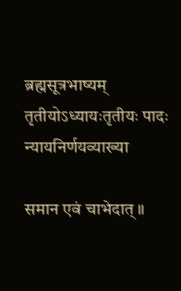ब्रह्मसूत्रभाष्यम्
तृतीयोऽध्यायःतृतीयः पादः
न्यायनिर्णयव्याख्या

समान एवं चाभेदात् ॥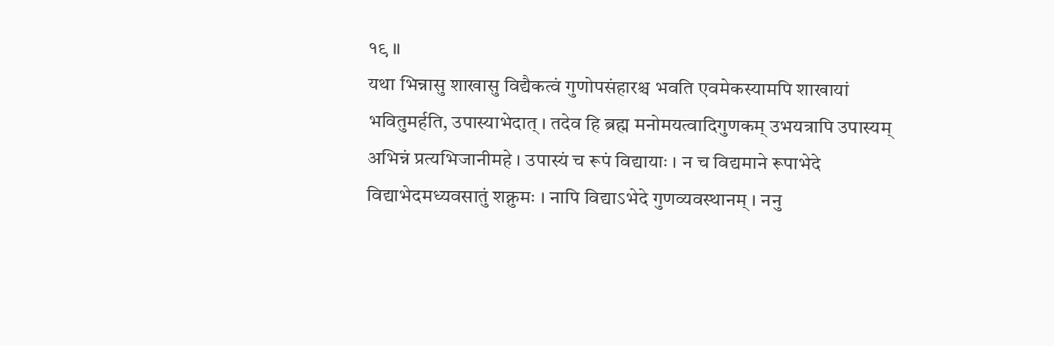१९ ॥
यथा भिन्नासु शाखासु विद्यैकत्वं गुणोपसंहारश्च भवति एवमेकस्यामपि शाखायां भवितुमर्हति, उपास्याभेदात् । तदेव हि ब्रह्म मनोमयत्वादिगुणकम् उभयत्रापि उपास्यम् अभिन्नं प्रत्यभिजानीमहे । उपास्यं च रूपं विद्यायाः । न च विद्यमाने रूपाभेदे विद्याभेदमध्यवसातुं शक्नुमः । नापि विद्याऽभेदे गुणव्यवस्थानम् । ननु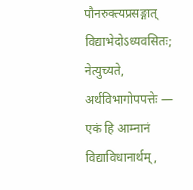पौनरुक्त्यप्रसङ्गात् विद्याभेदोऽध्यवसितः; नेत्युच्यते, अर्थविभागोपपत्तेः — एकं हि आम्नानं विद्याविधानार्थम् ,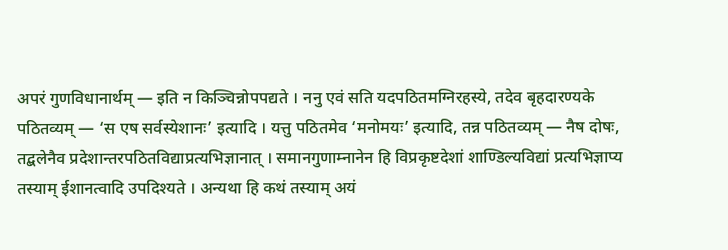अपरं गुणविधानार्थम् — इति न किञ्चिन्नोपपद्यते । ननु एवं सति यदपठितमग्निरहस्ये, तदेव बृहदारण्यके पठितव्यम् — ‘स एष सर्वस्येशानः’ इत्यादि । यत्तु पठितमेव ‘मनोमयः’ इत्यादि, तन्न पठितव्यम् — नैष दोषः, तद्बलेनैव प्रदेशान्तरपठितविद्याप्रत्यभिज्ञानात् । समानगुणाम्नानेन हि विप्रकृष्टदेशां शाण्डिल्यविद्यां प्रत्यभिज्ञाप्य तस्याम् ईशानत्वादि उपदिश्यते । अन्यथा हि कथं तस्याम् अयं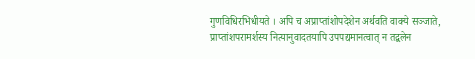गुणविधिरभिधीयते । अपि च अप्राप्तांशोपदेशेन अर्थवति वाक्ये सञ्जाते, प्राप्तांशपरामर्शस्य नित्यानुवादतयापि उपपद्यमानत्वात् न तद्बलेन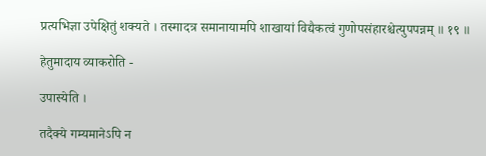प्रत्यभिज्ञा उपेक्षितुं शक्यते । तस्मादत्र समानायामपि शाखायां विद्यैकत्वं गुणोपसंहारश्चेत्युपपन्नम् ॥ १९ ॥

हेतुमादाय व्याकरोति -

उपास्येति ।

तदैक्ये गम्यमानेऽपि न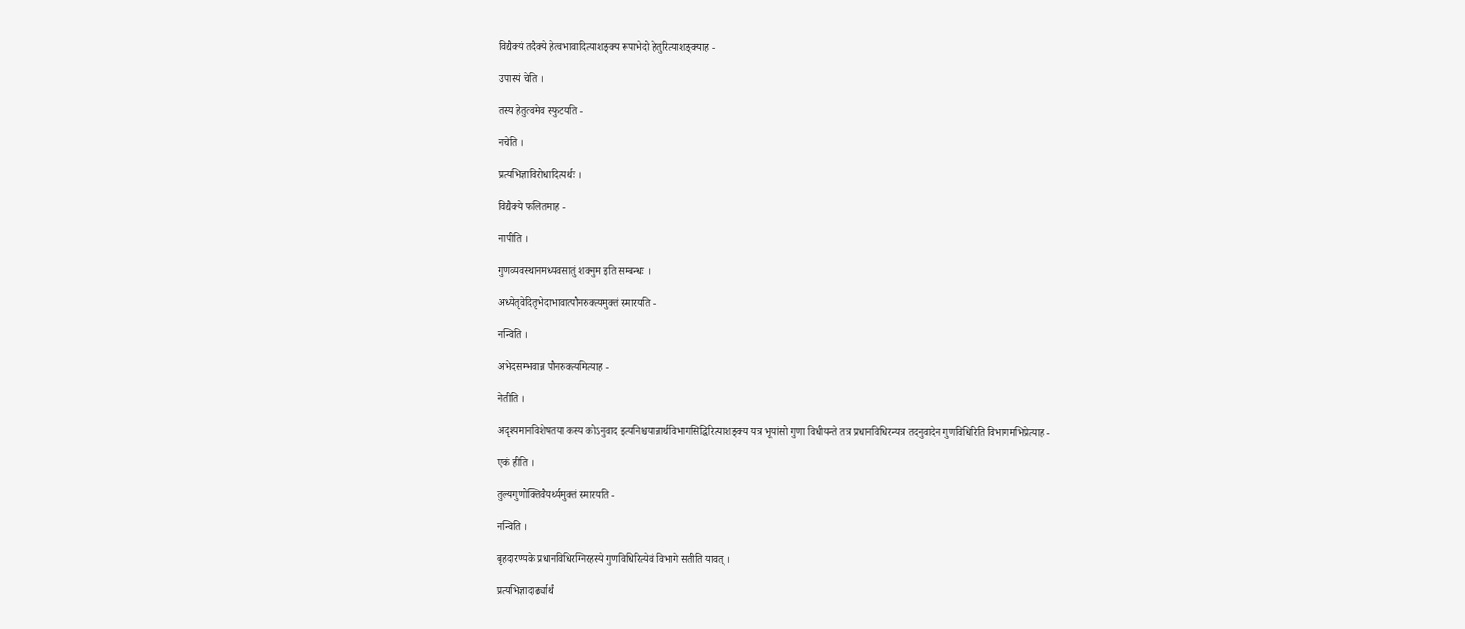विद्यैक्यं तदैक्ये हेत्वभावादित्याशङ्क्य रूपाभेदो हेतुरित्याशङ्क्याह -

उपास्यं चेति ।

तस्य हेतुत्वमेव स्फुटयति -

नचेति ।

प्रत्यभिज्ञाविरोधादित्यर्थः ।

विद्यैक्ये फलितमाह -

नापीति ।

गुणव्यवस्थानमध्यवसातुं शक्नुम इति सम्बन्धः ।

अध्येतृवेदितृभेदाभावात्पौनरुक्त्यमुक्तं स्मारयति -

नन्विति ।

अभेदसम्भवान्न पौनरुक्त्यमित्याह -

नेतीति ।

अदृश्यमानविशेषतया कस्य कोऽनुवाद इत्यनिश्चयान्नार्थविभागसिद्धिरित्याशङ्क्य यत्र भूयांसो गुणा विधीयन्ते तत्र प्रधानविधिरन्यत्र तदनुवादेन गुणविधिरिति विभागमभिप्रेत्याह -

एकं हीति ।

तुल्यगुणोक्तिवैयर्थ्यमुक्तं स्मारयति -

नन्विति ।

बृहदारण्यके प्रधानविधिरग्निरहस्ये गुणविधिरित्येवं विभागे सतीति यावत् ।

प्रत्यभिज्ञादार्ढ्यार्थं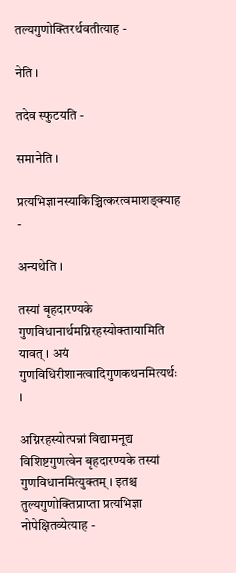तल्यगुणोक्तिरर्थवतीत्याह -

नेति ।

तदेव स्फुटयति -

समानेति ।

प्रत्यभिज्ञानस्याकिञ्चित्करत्वमाशङ्क्याह -

अन्यथेति ।

तस्यां बृहदारण्यके गुणविधानार्थमग्निरहस्योक्तायामिति यावत् । अयं गुणविधिरीशानत्वादिगुणकथनमित्यर्थः ।

अग्निरहस्योत्पन्नां विद्यामनूद्य विशिष्टगुणत्वेन बृहदारण्यके तस्यां गुणविधानमित्युक्तम् । इतश्च तुल्यगुणोक्तिप्राप्ता प्रत्यभिज्ञा नोपेक्षितव्येत्याह -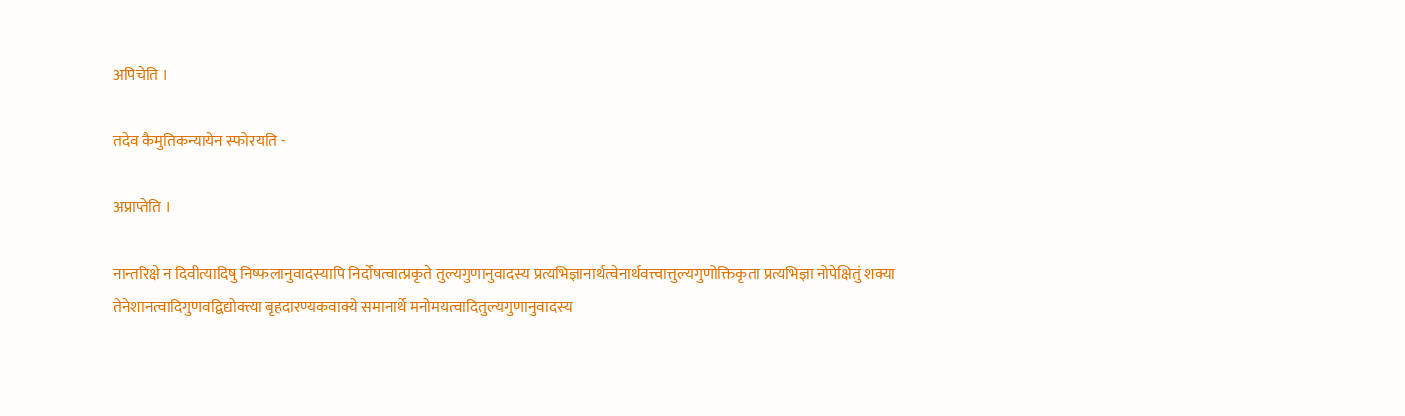अपिचेति ।

तदेव कैमुतिकन्यायेन स्फोरयति -

अप्राप्तेति ।

नान्तरिक्षे न दिवीत्यादिषु निष्फलानुवादस्यापि निर्दोषत्वात्प्रकृते तुल्यगुणानुवादस्य प्रत्यभिज्ञानार्थत्वेनार्थवत्त्वात्तुल्यगुणोक्तिकृता प्रत्यभिज्ञा नोपेक्षितुं शक्या तेनेशानत्वादिगुणवद्विद्योक्त्या बृहदारण्यकवाक्ये समानार्थे मनोमयत्वादितुल्यगुणानुवादस्य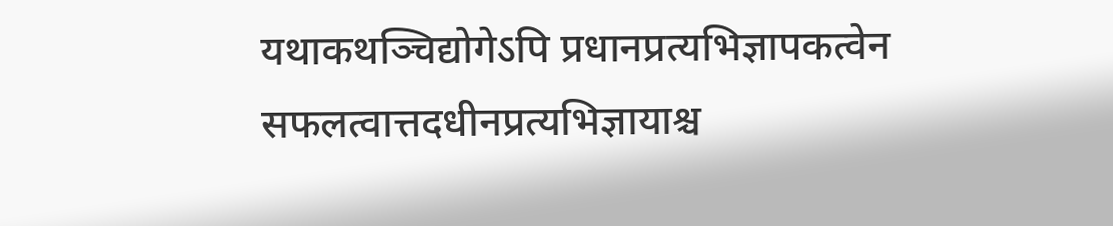यथाकथञ्चिद्योगेऽपि प्रधानप्रत्यभिज्ञापकत्वेन सफलत्वात्तदधीनप्रत्यभिज्ञायाश्च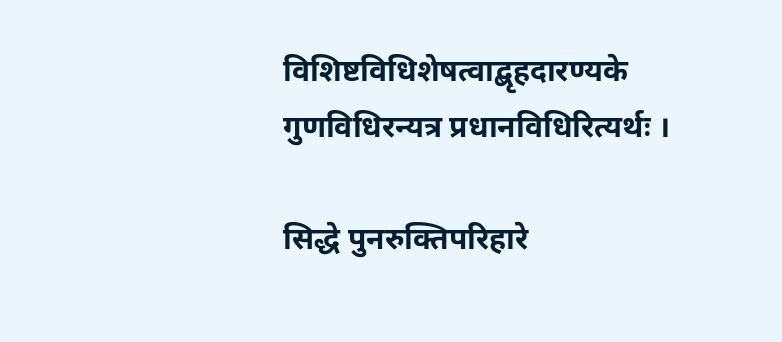विशिष्टविधिशेषत्वाद्बृहदारण्यके गुणविधिरन्यत्र प्रधानविधिरित्यर्थः ।

सिद्धे पुनरुक्तिपरिहारे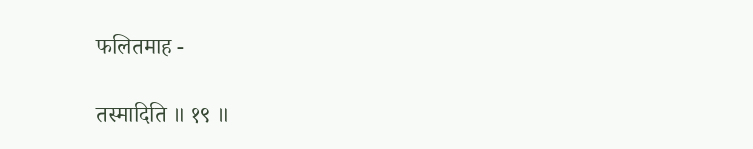फलितमाह -

तस्मादिति ॥ १९ ॥